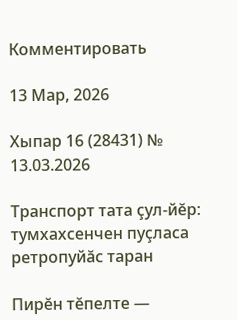Комментировать

13 Мар, 2026

Хыпар 16 (28431) № 13.03.2026

Транспорт тата çул-йĕр: тумхахсенчен пуçласа ретропуйăс таран

Пирĕн тĕпелте —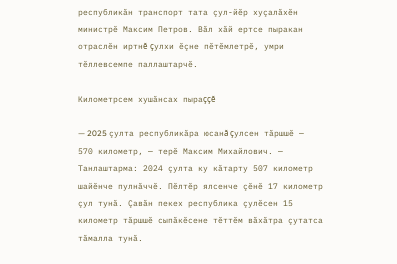республикăн транспорт тата çул-йĕр хуçалăхĕн министрĕ Максим Петров. Вăл хăй ертсе пыракан отраслĕн иртнĕ çулхи ĕçне пĕтĕмлетрĕ, умри тĕллевсемпе паллаштарчĕ.

Километрсем хушăнсах пыраççĕ

— 2025 çулта республикăра юсанă çулсен тăршшĕ — 570 километр, — терĕ Максим Михайлович. — Танлаштарма: 2024 çулта ку кăтарту 507 километр шайĕнче пулнăччĕ. Пĕлтĕр ялсенче çĕнĕ 17 километр çул тунă. Çавăн пекех республика çулĕсен 15 километр тăршшĕ сыпăкĕсене тĕттĕм вăхăтра çутатса тăмалла тунă.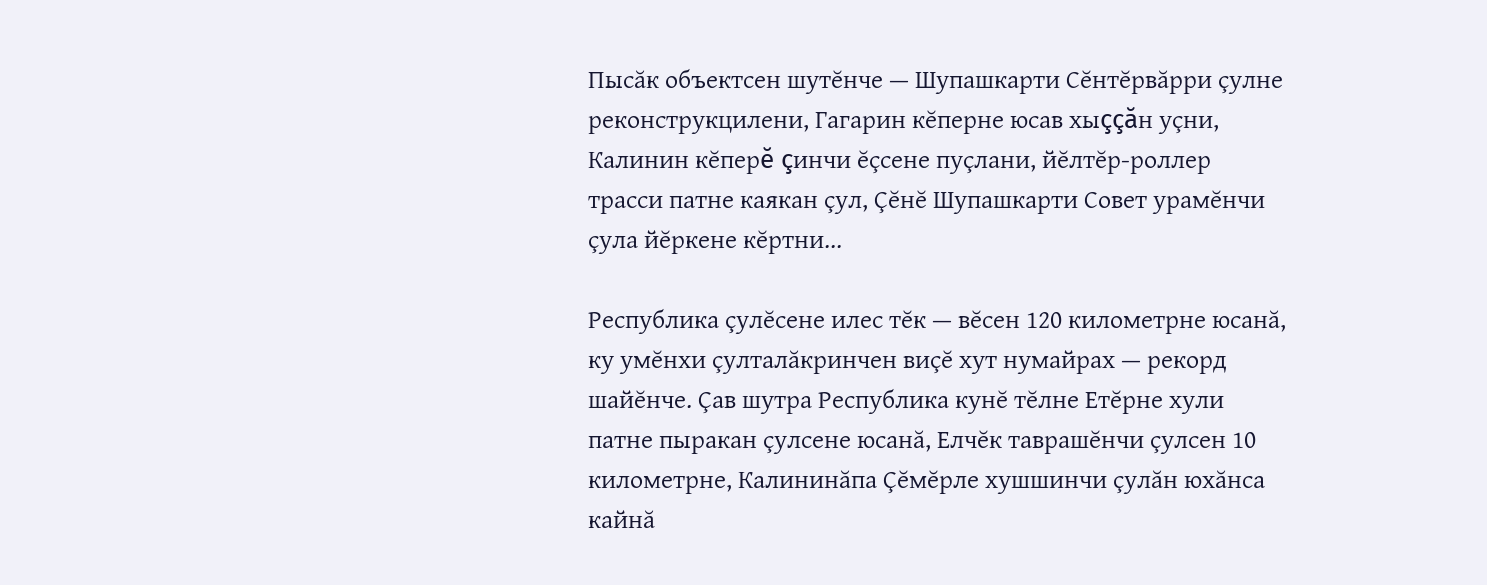Пысăк объектсен шутĕнче — Шупашкарти Сĕнтĕрвăрри çулне реконструкцилени, Гагарин кĕперне юсав хыççăн уçни, Калинин кĕперĕ çинчи ĕçсене пуçлани, йĕлтĕр-роллер трасси патне каякан çул, Çĕнĕ Шупашкарти Совет урамĕнчи çула йĕркене кĕртни...

Республика çулĕсене илес тĕк — вĕсен 120 километрне юсанă, ку умĕнхи çулталăкринчен виçĕ хут нумайрах — рекорд шайĕнче. Çав шутра Республика кунĕ тĕлне Етĕрне хули патне пыракан çулсене юсанă, Елчĕк таврашĕнчи çулсен 10 километрне, Калининăпа Çĕмĕрле хушшинчи çулăн юхăнса кайнă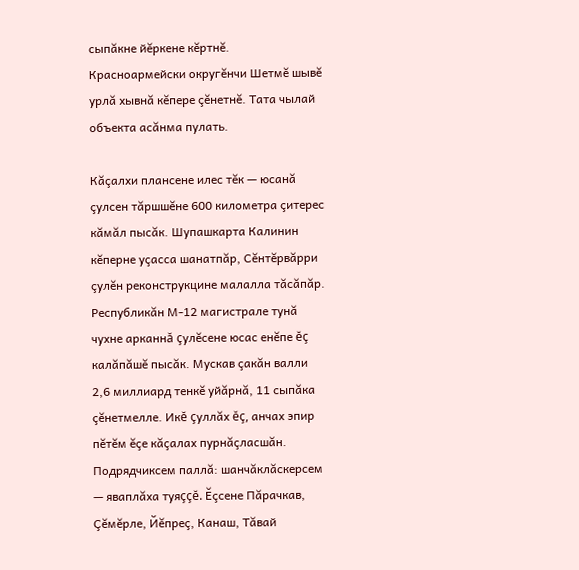сыпăкне йĕркене кĕртнĕ. Красноармейски округĕнчи Шетмĕ шывĕ урлă хывнă кĕпере çĕнетнĕ. Тата чылай объекта асăнма пулать.

Кăçалхи плансене илес тĕк — юсанă çулсен тăршшĕне 600 километра çитерес кăмăл пысăк. Шупашкарта Калинин кĕперне уçасса шанатпăр, Сĕнтĕрвăрри çулĕн реконструкцине малалла тăсăпăр. Республикăн М-12 магистрале тунă чухне арканнă çулĕсене юсас енĕпе ĕç калăпăшĕ пысăк. Мускав çакăн валли 2,6 миллиард тенкĕ уйăрнă, 11 сыпăка çĕнетмелле. Икĕ çуллăх ĕç, анчах эпир пĕтĕм ĕçе кăçалах пурнăçласшăн. Подрядчиксем паллă: шанчăклăскерсем — яваплăха туяççĕ. Ĕçсене Пăрачкав, Çĕмĕрле, Йĕпреç, Канаш, Тăвай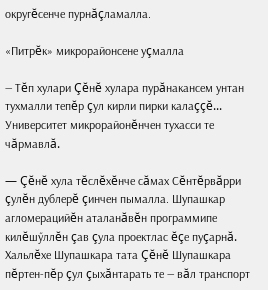округĕсенче пурнăçламалла.

«Питрĕк» микрорайонсене уçмалла

— Тĕп хулари Çĕнĕ хулара пурăнакансем унтан тухмалли тепĕр çул кирли пирки калаççĕ... Университет микрорайонĕнчен тухасси те чăрмавлă.

— Çĕнĕ хула тĕслĕхĕнче сăмах Сĕнтĕрвăрри çулĕн дублерĕ çинчен пымалла. Шупашкар агломерацийĕн аталанăвĕн программипе килĕшӳллĕн çав çула проектлас ĕçе пуçарнă. Хальлĕхе Шупашкара тата Çĕнĕ Шупашкара пĕртен-пĕр çул çыхăнтарать те — вăл транспорт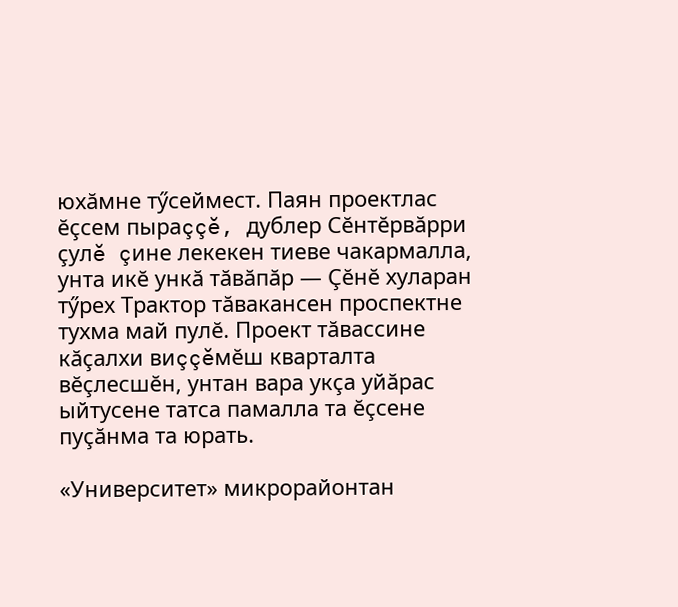юхăмне тӳсеймест. Паян проектлас ĕçсем пыраççĕ, дублер Сĕнтĕрвăрри çулĕ çине лекекен тиеве чакармалла, унта икĕ ункă тăвăпăр — Çĕнĕ хуларан тӳрех Трактор тăвакансен проспектне тухма май пулĕ. Проект тăвассине кăçалхи виççĕмĕш кварталта вĕçлесшĕн, унтан вара укçа уйăрас ыйтусене татса памалла та ĕçсене пуçăнма та юрать.

«Университет» микрорайонтан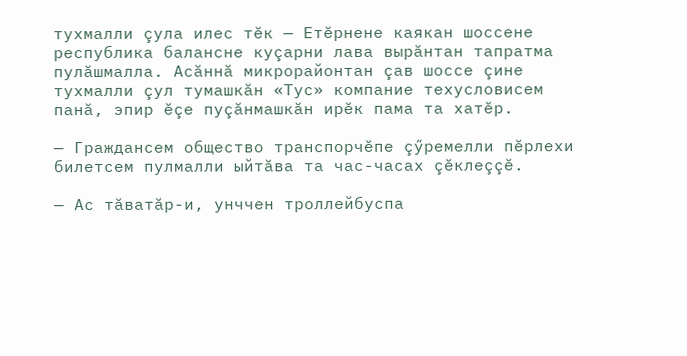тухмалли çула илес тĕк — Етĕрнене каякан шоссене республика балансне куçарни лава вырăнтан тапратма пулăшмалла. Асăннă микрорайонтан çав шоссе çине тухмалли çул тумашкăн «Тус» компание техусловисем панă, эпир ĕçе пуçăнмашкăн ирĕк пама та хатĕр.

— Граждансем общество транспорчĕпе çӳремелли пĕрлехи билетсем пулмалли ыйтăва та час-часах çĕклеççĕ.

— Ас тăватăр-и, унччен троллейбуспа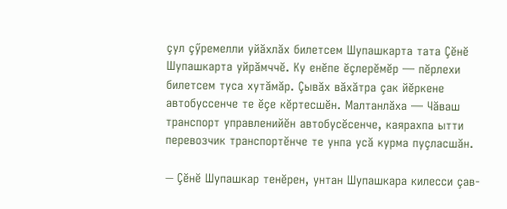çул çӳремелли уйăхлăх билетсем Шупашкарта тата Çĕнĕ Шупашкарта уйрăмччĕ. Ку енĕпе ĕçлерĕмĕр — пĕрлехи билетсем туса хутăмăр. Çывăх вăхăтра çак йĕркене автобуссенче те ĕçе кĕртесшĕн. Малтанлăха — Чăваш транспорт управленийĕн автобусĕсенче, каярахпа ытти перевозчик транспортĕнче те унпа усă курма пуçласшăн.

— Çĕнĕ Шупашкар тенĕрен, унтан Шупашкара килесси çав-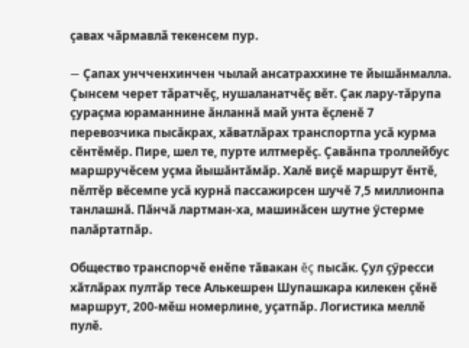çавах чăрмавлă текенсем пур.

— Çапах унчченхинчен чылай ансатраххине те йышăнмалла. Çынсем черет тăратчĕç, нушаланатчĕç вĕт. Çак лару-тăрупа çураçма юраманнине ăнланнă май унта ĕçленĕ 7 перевозчика пысăкрах, хăватлăрах транспортпа усă курма сĕнтĕмĕр. Пире, шел те, пурте илтмерĕç. Çавăнпа троллейбус маршручĕсем уçма йышăнтăмăр. Халĕ виçĕ маршрут ĕнтĕ, пĕлтĕр вĕсемпе усă курнă пассажирсен шучĕ 7,5 миллионпа танлашнă. Пăнчă лартман-ха, машинăсен шутне ӳстерме палăртатпăр.

Общество транспорчĕ енĕпе тăвакан ĕç пысăк. Çул çӳресси хăтлăрах пултăр тесе Алькешрен Шупашкара килекен çĕнĕ маршрут, 200-мĕш номерлине, уçатпăр. Логистика меллĕ пулĕ.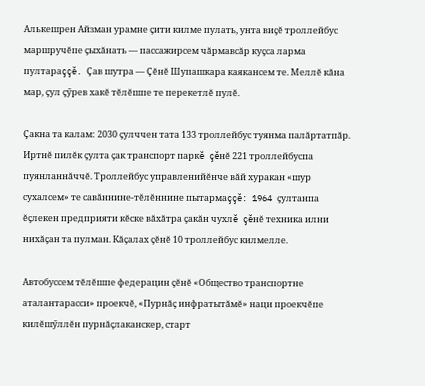Алькешрен Айзман урамне çити килме пулать, унта виçĕ троллейбус маршручĕпе çыхăнать — пассажирсем чăрмавсăр куçса ларма пултараççĕ. Çав шутра — Çĕнĕ Шупашкара каякансем те. Меллĕ кăна мар, çул çӳрев хакĕ тĕлĕшпе те перекетлĕ пулĕ.

Çакна та калам: 2030 çулччен тата 133 троллейбус туянма палăртатпăр. Иртнĕ пилĕк çулта çак транспорт паркĕ çĕнĕ 221 троллейбуспа пуянланнăччĕ. Троллейбус управленийĕнче вăй хуракан «шур сухалсем» те савăннине-тĕлĕннине пытармаççĕ: 1964 çултанпа ĕçлекен предприяти кĕске вăхăтра çакăн чухлĕ çĕнĕ техника илни нихăçан та пулман. Кăçалах çĕнĕ 10 троллейбус килмелле.

Автобуссем тĕлĕшпе федерацин çĕнĕ «Общество транспортне аталантарасси» проекчĕ, «Пурнăç инфратытăмĕ» наци проекчĕпе килĕшӳллĕн пурнăçлаканскер, старт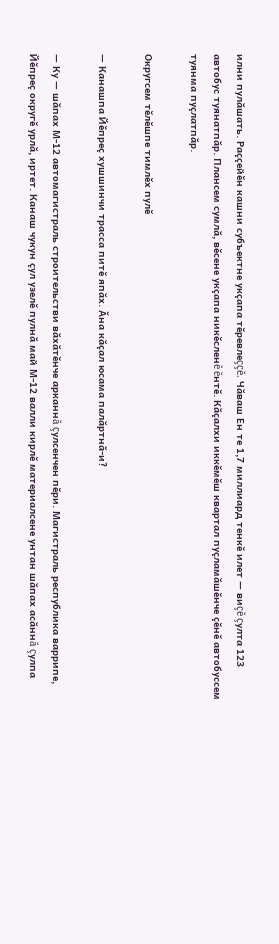илни пулăшать. Раççейĕн кашни субъектне укçапа тĕревлеççĕ. Чăваш Ен те 1,7 миллиард тенкĕ илет — виçĕ çулта 123 автобус туянатпăр. Плансем сумлă, вĕсене укçапа никĕсленĕ ĕнтĕ. Кăçалхи иккĕмĕш квартал пуçламăшĕнче çĕнĕ автобуссем туянма пуçлатпăр.

Округсем тĕлĕшпе тимлĕх пулĕ

— Канашпа Йĕпреç хушшинчи трасса питĕ япăх. Ăна кăçал юсама палăртнă-и?

— Ку — шăпах М-12 автомагистраль строительстви вăхăтĕнче арканнă çулсенчен пĕри. Магистраль республика варрипе, Йĕпреç округĕ урлă, иртет. Канаш чукун çул узелĕ пулнă май М-12 валли кирлĕ материалсене унтан шăпах асăннă çулпа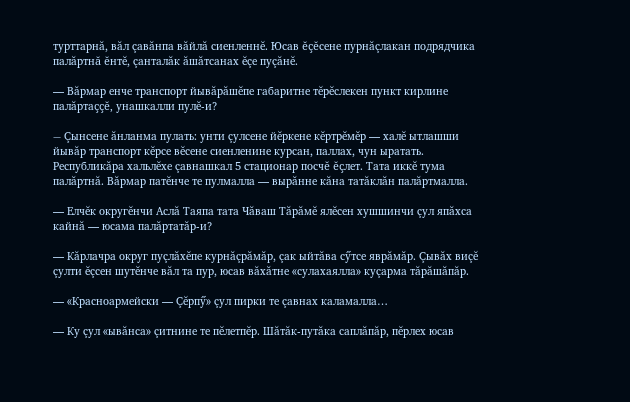турттарнă, вăл çавăнпа вăйлă сиенленнĕ. Юсав ĕçĕсене пурнăçлакан подрядчика палăртнă ĕнтĕ, çанталăк ăшăтсанах ĕçе пуçăнĕ.

— Вăрмар енче транспорт йывăрăшĕпе габаритне тĕрĕслекен пункт кирлине палăртаççĕ, унашкалли пулĕ-и?

— Çынсене ăнланма пулать: унти çулсене йĕркене кĕртрĕмĕр — халĕ ытлашши йывăр транспорт кĕрсе вĕсене сиенленине курсан, паллах, чун ыратать. Республикăра хальлĕхе çавнашкал 5 стационар посчĕ ĕçлет. Тата иккĕ тума палăртнă. Вăрмар патĕнче те пулмалла — вырăнне кăна татăклăн палăртмалла.

— Елчĕк округĕнчи Аслă Таяпа тата Чăваш Тăрăмĕ ялĕсен хушшинчи çул япăхса кайнă — юсама палăртатăр-и?

— Кăрлачра округ пуçлăхĕпе курнăçрăмăр, çак ыйтăва сӳтсе яврăмăр. Çывăх виçĕ çулти ĕçсен шутĕнче вăл та пур, юсав вăхăтне «сулахаялла» куçарма тăрăшăпăр.

— «Красноармейски — Çĕрпӳ» çул пирки те çавнах каламалла…

— Ку çул «ывăнса» çитнине те пĕлетпĕр. Шăтăк-путăка саплăпăр, пĕрлех юсав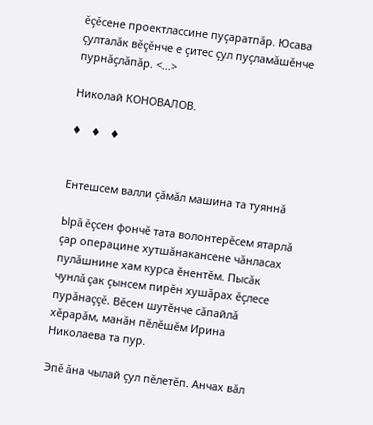ĕçĕсене проектлассине пуçаратпăр. Юсава çулталăк вĕçĕнче е çитес çул пуçламăшĕнче пурнăçлăпăр. <...>

Николай КОНОВАЛОВ.

♦   ♦   ♦


Ентешсем валли çăмăл машина та туяннă

Ырă ĕçсен фончĕ тата волонтерĕсем ятарлă çар операцине хутшăнакансене чăнласах пулăшнине хам курса ĕнентĕм. Пысăк чунлă çак çынсем пирĕн хушăрах ĕçлесе пурăнаççĕ. Вĕсен шутĕнче сăпайлă хĕрарăм, манăн пĕлĕшĕм Ирина Николаева та пур.

Эпĕ ăна чылай çул пĕлетĕп. Анчах вăл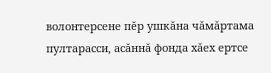волонтерсене пĕр ушкăна чăмăртама пултарасси, асăннă фонда хăех ертсе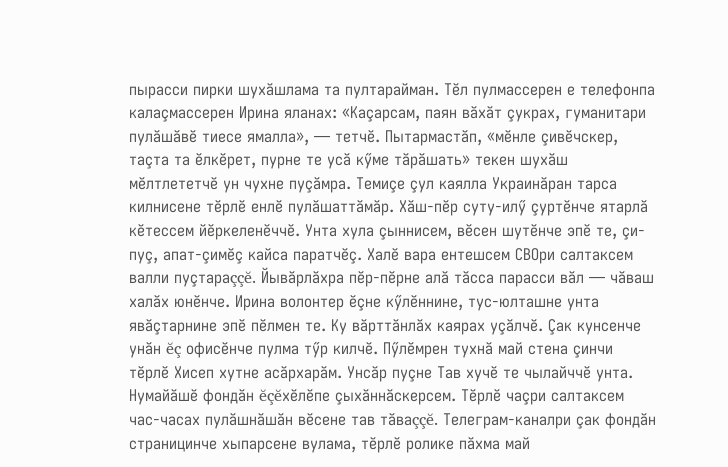пырасси пирки шухăшлама та пултарайман. Тĕл пулмассерен е телефонпа калаçмассерен Ирина яланах: «Каçарсам, паян вăхăт çукрах, гуманитари пулăшăвĕ тиесе ямалла», — тетчĕ. Пытармастăп, «мĕнле çивĕчскер, таçта та ĕлкĕрет, пурне те усă кӳме тăрăшать» текен шухăш мĕлтлететчĕ ун чухне пуçăмра. Темиçе çул каялла Украинăран тарса килнисене тĕрлĕ енлĕ пулăшаттăмăр. Хăш-пĕр суту-илӳ çуртĕнче ятарлă кĕтессем йĕркеленĕччĕ. Унта хула çыннисем, вĕсен шутĕнче эпĕ те, çи-пуç, апат-çимĕç кайса паратчĕç. Халĕ вара ентешсем СВОри салтаксем валли пуçтараççĕ. Йывăрлăхра пĕр-пĕрне алă тăсса парасси вăл — чăваш халăх юнĕнче. Ирина волонтер ĕçне кӳлĕннине, тус-юлташне унта явăçтарнине эпĕ пĕлмен те. Ку вăрттăнлăх каярах уçăлчĕ. Çак кунсенче унăн ĕç офисĕнче пулма тӳр килчĕ. Пӳлĕмрен тухнă май стена çинчи тĕрлĕ Хисеп хутне асăрхарăм. Унсăр пуçне Тав хучĕ те чылайччĕ унта. Нумайăшĕ фондăн ĕçĕхĕлĕпе çыхăннăскерсем. Тĕрлĕ чаçри салтаксем час-часах пулăшнăшăн вĕсене тав тăваççĕ. Телеграм-каналри çак фондăн страницинче хыпарсене вулама, тĕрлĕ ролике пăхма май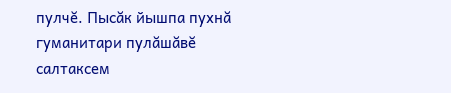пулчĕ. Пысăк йышпа пухнă гуманитари пулăшăвĕ салтаксем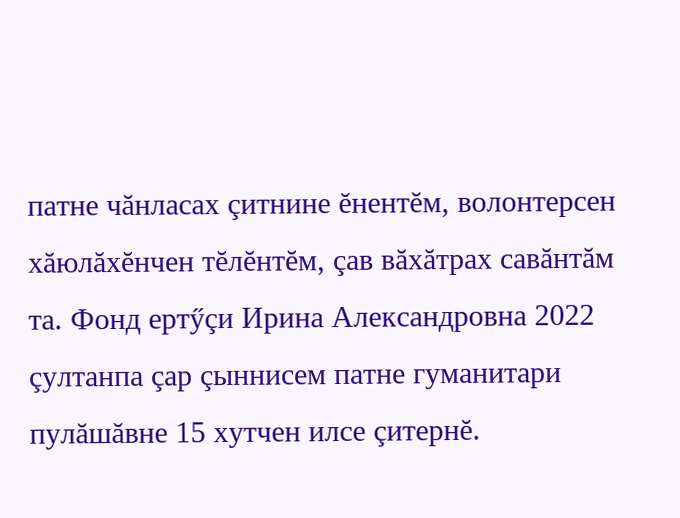патне чăнласах çитнине ĕнентĕм, волонтерсен хăюлăхĕнчен тĕлĕнтĕм, çав вăхăтрах савăнтăм та. Фонд ертӳçи Ирина Александровна 2022 çултанпа çар çыннисем патне гуманитари пулăшăвне 15 хутчен илсе çитернĕ.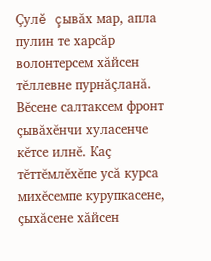Çулĕ çывăх мар, апла пулин те харсăр волонтерсем хăйсен тĕллевне пурнăçланă. Вĕсене салтаксем фронт çывăхĕнчи хуласенче кĕтсе илнĕ. Каç тĕттĕмлĕхĕпе усă курса михĕсемпе курупкасене, çыхăсене хăйсен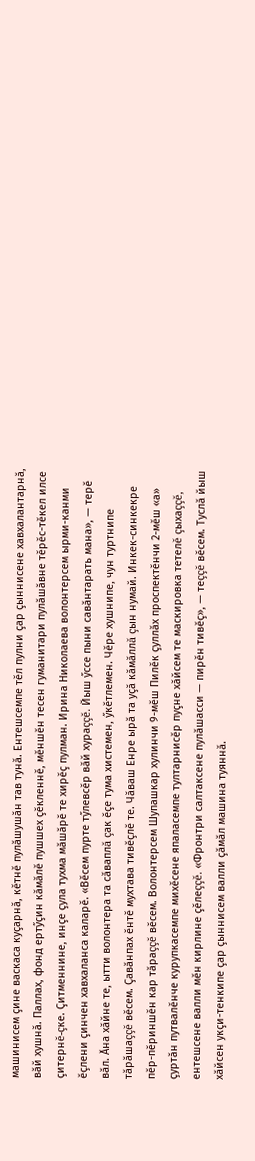машинисем çине васкаса куçарнă, кĕтнĕ пулăшушăн тав тунă. Ентешсемпе тĕл пулни çар çыннисене хавхалантарнă, вăй хушнă. Паллах, фонд ертӳçин кăмăлĕ пушшех çĕкленнĕ, мĕншĕн тесен гуманитари пулăшăвне тĕрĕс-тĕкел илсе çитернĕ-çке. Çитменнине, инçе çула тухма мăшăрĕ те хирĕç пулман. Ирина Николаева волонтерсем ырми-канми ĕçлени çинчен хавхаланса каларĕ. «Вĕсем пурте тӳлевсĕр вăй хураççĕ. Йыш ӳссе пыни савăнтарать мана», — терĕ вăл. Ăна хăйне те, ытти волонтера та сăваплă çак ĕçе тума хистемен, ӳкĕтлемен. Чĕре хушнипе, чун туртнипе тăрăшаççĕ вĕсем. Çавăнпах ĕнтĕ мухтава тивĕçлĕ те. Чăваш Енре ырă та уçă кăмăллă çын нумай. Инкек-синкекре пĕр-пĕриншĕн кар тăраççĕ вĕсем. Волонтерсем Шупашкар хулинчи 9-мĕш Пилĕк çуллăх проспектĕнчи 2-мĕш «а» çуртăн путвалĕнче курупкасемпе михĕсене япаласемпе тултарнисĕр пуçне хăйсем те маскировка тетелĕ çыхаççĕ, ентешсене валли мĕн кирлине çĕлеççĕ. «Фронтри салтаксене пулăшасси — пирĕн тивĕç», — теççĕ вĕсем. Туслă йыш хăйсен укçи-тенкипе çар çыннисем валли çăмăл машина туяннă.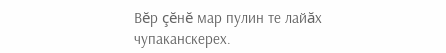Вĕр çĕнĕ мар пулин те лайăх чупаканскерех.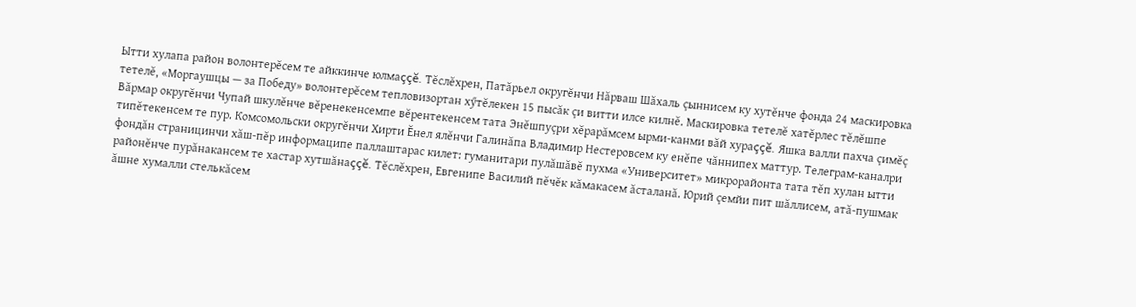Ытти хулапа район волонтерĕсем те айккинче юлмаççĕ. Тĕслĕхрен, Патăрьел округĕнчи Нăрваш Шăхаль çыннисем ку хутĕнче фонда 24 маскировка тетелĕ, «Моргаушцы — за Победу» волонтерĕсем тепловизортан хӳтĕлекен 15 пысăк çи витти илсе килнĕ. Маскировка тетелĕ хатĕрлес тĕлĕшпе Вăрмар округĕнчи Чупай шкулĕнче вĕренекенсемпе вĕрентекенсем тата Энĕшпуçри хĕрарăмсем ырми-канми вăй хураççĕ. Яшка валли пахча çимĕç типĕтекенсем те пур. Комсомольски округĕнчи Хирти Ĕнел ялĕнчи Галинăпа Владимир Нестеровсем ку енĕпе чăннипех маттур. Телеграм-каналри фондăн страницинчи хăш-пĕр информаципе паллаштарас килет: гуманитари пулăшăвĕ пухма «Университет» микрорайонта тата тĕп хулан ытти районĕнче пурăнакансем те хастар хутшăнаççĕ. Тĕслĕхрен, Евгенипе Василий пĕчĕк кăмакасем ăсталанă. Юрий çемйи пит шăллисем, атă-пушмак ăшне хумалли стелькăсем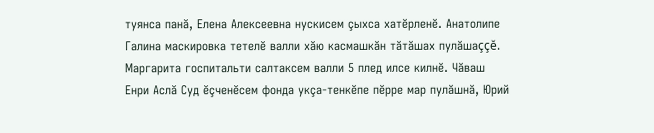туянса панă, Елена Алексеевна нускисем çыхса хатĕрленĕ. Анатолипе Галина маскировка тетелĕ валли хăю касмашкăн тăтăшах пулăшаççĕ. Маргарита госпитальти салтаксем валли 5 плед илсе килнĕ. Чăваш Енри Аслă Суд ĕçченĕсем фонда укçа-тенкĕпе пĕрре мар пулăшнă, Юрий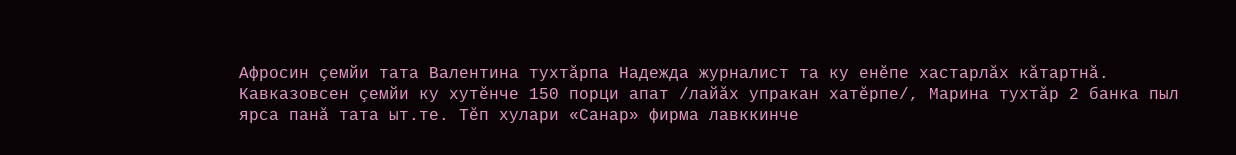Афросин çемйи тата Валентина тухтăрпа Надежда журналист та ку енĕпе хастарлăх кăтартнă. Кавказовсен çемйи ку хутĕнче 150 порци апат /лайăх упракан хатĕрпе/, Марина тухтăр 2 банка пыл ярса панă тата ыт.те. Тĕп хулари «Санар» фирма лавккинче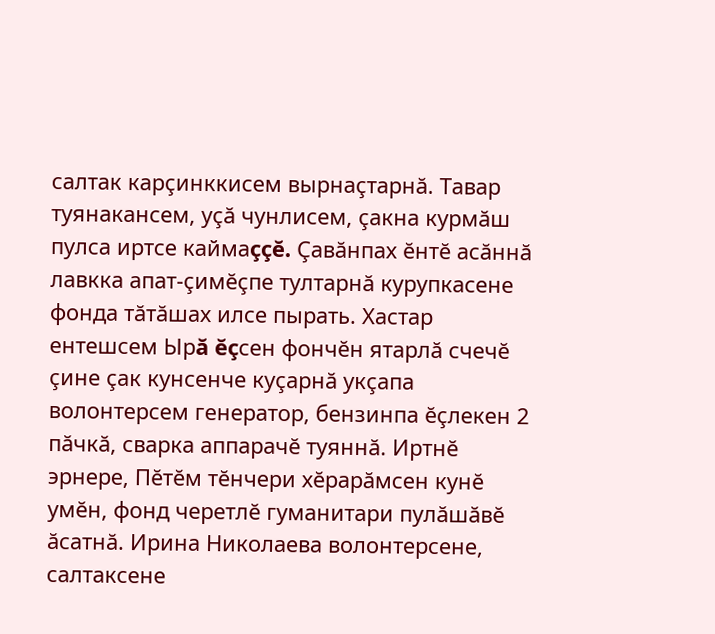салтак карçинккисем вырнаçтарнă. Тавар туянакансем, уçă чунлисем, çакна курмăш пулса иртсе каймаççĕ. Çавăнпах ĕнтĕ асăннă лавкка апат-çимĕçпе тултарнă курупкасене фонда тăтăшах илсе пырать. Хастар ентешсем Ырă ĕçсен фончĕн ятарлă счечĕ çине çак кунсенче куçарнă укçапа волонтерсем генератор, бензинпа ĕçлекен 2 пăчкă, сварка аппарачĕ туяннă. Иртнĕ эрнере, Пĕтĕм тĕнчери хĕрарăмсен кунĕ умĕн, фонд черетлĕ гуманитари пулăшăвĕ ăсатнă. Ирина Николаева волонтерсене, салтаксене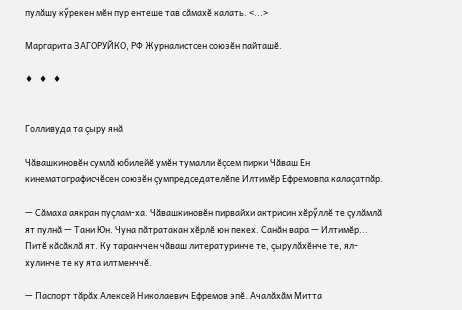пулăшу кӳрекен мĕн пур ентеше тав сăмахĕ калать. <...>

Маргарита ЗАГОРУЙКО, РФ Журналистсен союзĕн пайташĕ.

♦   ♦   ♦


Голливуда та çыру янă

Чăвашкиновĕн сумлă юбилейĕ умĕн тумалли ĕçсем пирки Чăваш Ен кинематографисчĕсен союзĕн çумпредседателĕпе Илтимĕр Ефремовпа калаçатпăр.

— Сăмаха аякран пуçлам-ха. Чăвашкиновĕн пирвайхи актрисин хĕрӳллĕ те çулăмлă ят пулнă — Тани Юн. Чуна пăтратакан хĕрлĕ юн пекех. Санăн вара — Илтимĕр... Питĕ кăсăклă ят. Ку таранччен чăваш литературинче те, çырулăхĕнче те, ял-хулинче те ку ята илтменччĕ.

— Паспорт тăрăх Алексей Николаевич Ефремов эпĕ. Ачалăхăм Митта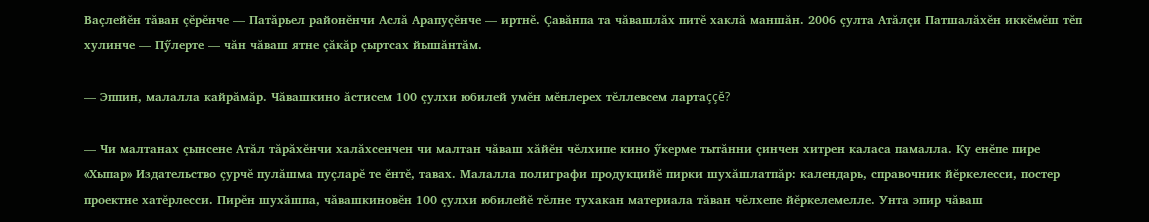Ваçлейĕн тăван çĕрĕнче — Патăрьел районĕнчи Аслă Арапуçĕнче — иртнĕ. Çавăнпа та чăвашлăх питĕ хаклă маншăн. 2006 çулта Атăлçи Патшалăхĕн иккĕмĕш тĕп хулинче — Пӳлерте — чăн чăваш ятне çăкăр çыртсах йышăнтăм.

— Эппин, малалла кайрăмăр. Чăвашкино ăстисем 100 çулхи юбилей умĕн мĕнлерех тĕллевсем лартаççĕ?

— Чи малтанах çынсене Атăл тăрăхĕнчи халăхсенчен чи малтан чăваш хăйĕн чĕлхипе кино ӳкерме тытăнни çинчен хитрен каласа памалла. Ку енĕпе пире «Хыпар» Издательство çурчĕ пулăшма пуçларĕ те ĕнтĕ, тавах. Малалла полиграфи продукцийĕ пирки шухăшлатпăр: календарь, справочник йĕркелесси, постер проектне хатĕрлесси. Пирĕн шухăшпа, чăвашкиновĕн 100 çулхи юбилейĕ тĕлне тухакан материала тăван чĕлхепе йĕркелемелле. Унта эпир чăваш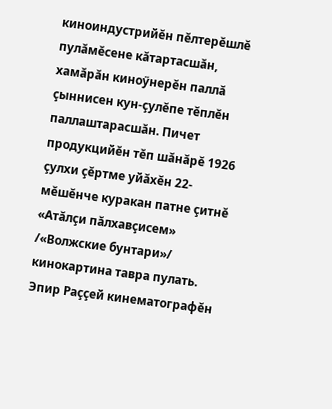киноиндустрийĕн пĕлтерĕшлĕ пулăмĕсене кăтартасшăн, хамăрăн киноӳнерĕн паллă çыннисен кун-çулĕпе тĕплĕн паллаштарасшăн. Пичет продукцийĕн тĕп шăнăрĕ 1926 çулхи çĕртме уйăхĕн 22-мĕшĕнче куракан патне çитнĕ «Атăлçи пăлхавçисем» /«Волжские бунтари»/ кинокартина тавра пулать. Эпир Раççей кинематографĕн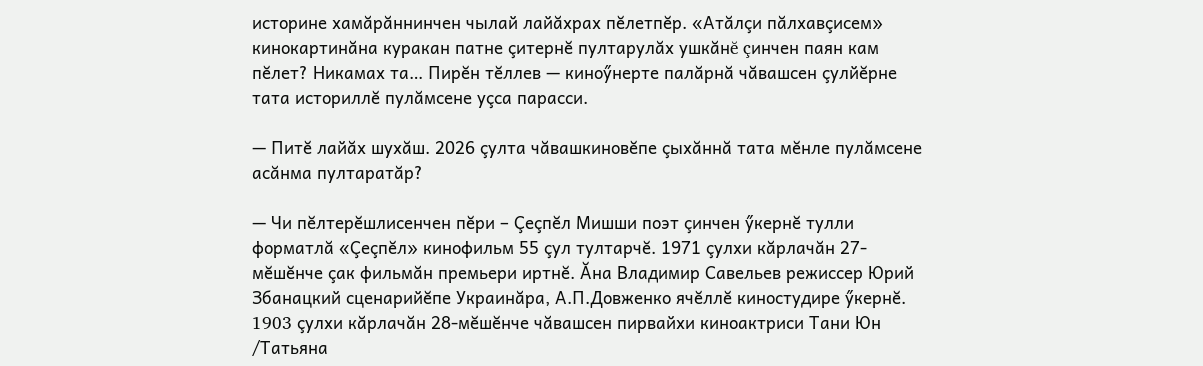историне хамăрăннинчен чылай лайăхрах пĕлетпĕр. «Атăлçи пăлхавçисем» кинокартинăна куракан патне çитернĕ пултарулăх ушкăнĕ çинчен паян кам пĕлет? Никамах та… Пирĕн тĕллев — киноӳнерте палăрнă чăвашсен çулйĕрне тата историллĕ пулăмсене уçса парасси.

— Питĕ лайăх шухăш. 2026 çулта чăвашкиновĕпе çыхăннă тата мĕнле пулăмсене асăнма пултаратăр?

— Чи пĕлтерĕшлисенчен пĕри – Çеçпĕл Мишши поэт çинчен ӳкернĕ тулли форматлă «Çеçпĕл» кинофильм 55 çул тултарчĕ. 1971 çулхи кăрлачăн 27-мĕшĕнче çак фильмăн премьери иртнĕ. Ăна Владимир Савельев режиссер Юрий Збанацкий сценарийĕпе Украинăра, А.П.Довженко ячĕллĕ киностудире ӳкернĕ. 1903 çулхи кăрлачăн 28-мĕшĕнче чăвашсен пирвайхи киноактриси Тани Юн /Татьяна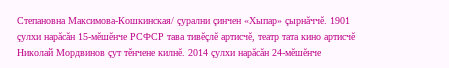Степановна Максимова-Кошкинская/ çурални çинчен «Хыпар» çырнăччĕ. 1901 çулхи нарăсăн 15-мĕшĕнче РСФСР тава тивĕçлĕ артисчĕ, театр тата кино артисчĕ Николай Мордвинов çут тĕнчене килнĕ. 2014 çулхи нарăсăн 24-мĕшĕнче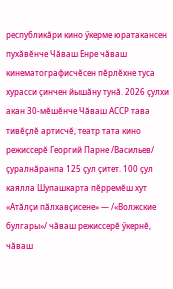республикăри кино ӳкерме юратакансен пухăвĕнче Чăваш Енре чăваш кинематографисчĕсен пĕрлĕхне туса хурасси çинчен йышăну тунă. 2026 çулхи акан 30-мĕшĕнче Чăваш АССР тава тивĕçлĕ артисчĕ, театр тата кино режиссерĕ Георгий Парне /Васильев/ çуралнăранпа 125 çул çитет. 100 çул каялла Шупашкарта пĕрремĕш хут «Атăлçи пăлхавçисене» — /«Волжские булгары»/ чăваш режиссерĕ ӳкернĕ, чăваш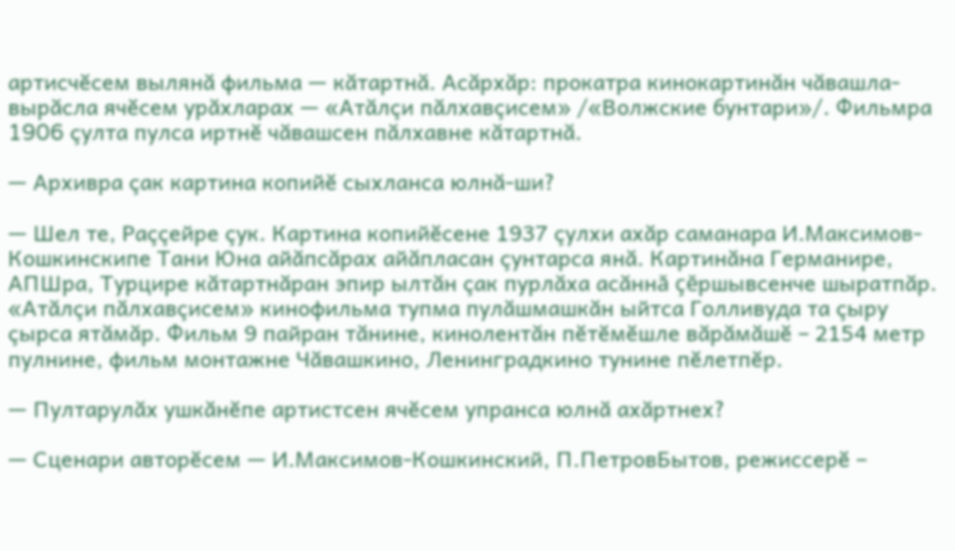артисчĕсем вылянă фильма — кăтартнă. Асăрхăр: прокатра кинокартинăн чăвашла-вырăсла ячĕсем урăхларах — «Атăлçи пăлхавçисем» /«Волжские бунтари»/. Фильмра 1906 çулта пулса иртнĕ чăвашсен пăлхавне кăтартнă.

— Архивра çак картина копийĕ сыхланса юлнă-ши?

— Шел те, Раççейре çук. Картина копийĕсене 1937 çулхи ахăр саманара И.Максимов-Кошкинскипе Тани Юна айăпсăрах айăпласан çунтарса янă. Картинăна Германире, АПШра, Турцире кăтартнăран эпир ылтăн çак пурлăха асăннă çĕршывсенче шыратпăр. «Атăлçи пăлхавçисем» кинофильма тупма пулăшмашкăн ыйтса Голливуда та çыру çырса ятăмăр. Фильм 9 пайран тăнине, кинолентăн пĕтĕмĕшле вăрăмăшĕ – 2154 метр пулнине, фильм монтажне Чăвашкино, Ленинградкино тунине пĕлетпĕр.

— Пултарулăх ушкăнĕпе артистсен ячĕсем упранса юлнă ахăртнех?

— Сценари авторĕсем — И.Максимов-Кошкинский, П.ПетровБытов, режиссерĕ –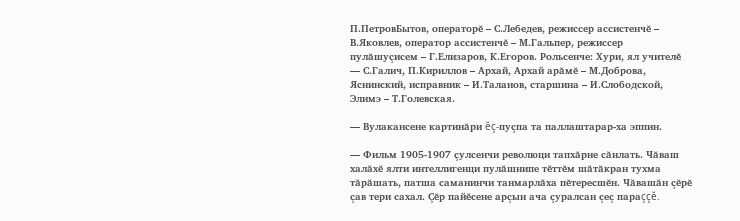П.ПетровБытов, операторĕ – С.Лебедев, режиссер ассистенчĕ – В.Яковлев, оператор ассистенчĕ – М.Гальпер, режиссер пулăшуçисем – Г.Елизаров, К.Егоров. Рольсенче: Хури, ял учителĕ — С.Галич, П.Кириллов – Архай, Архай арăмĕ – М.Доброва, Яснинский, исправник – И.Таланов, старшина – И.Слободской, Элимэ – Т.Голевская.

— Вулакансене картинăри ĕç-пуçпа та паллаштарар-ха эппин.

— Фильм 1905-1907 çулсенчи революци тапхăрне сăнлать. Чăваш халăхĕ ялти интеллигенци пулăшнипе тĕттĕм шăтăкран тухма тăрăшать, патша саманинчи танмарлăха пĕтересшĕн. Чăвашăн çĕрĕ çав тери сахал. Çĕр пайĕсене арçын ача çуралсан çеç параççĕ.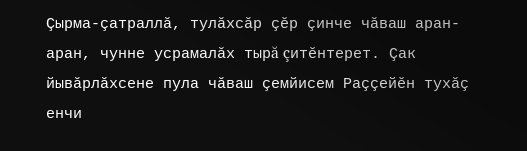Çырма-çатраллă, тулăхсăр çĕр çинче чăваш аран-аран, чунне усрамалăх тырă çитĕнтерет. Çак йывăрлăхсене пула чăваш çемйисем Раççейĕн тухăç енчи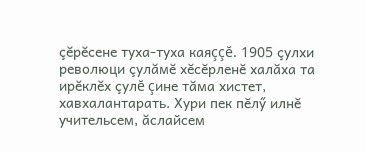çĕрĕсене туха-туха каяççĕ. 1905 çулхи революци çулăмĕ хĕсĕрленĕ халăха та ирĕклĕх çулĕ çине тăма хистет, хавхалантарать. Хури пек пĕлӳ илнĕ учительсем, ăслайсем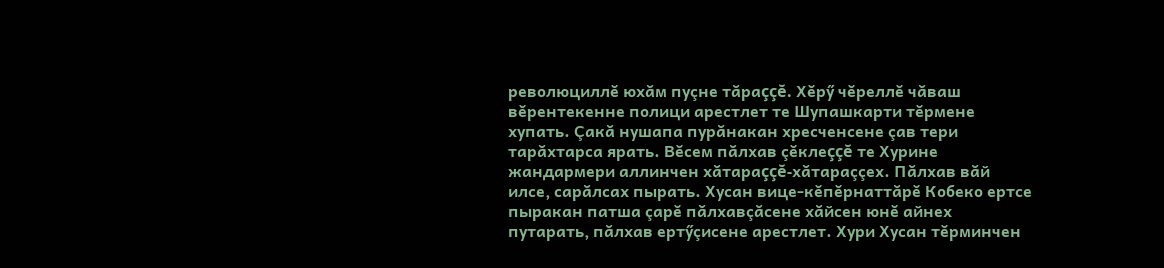революциллĕ юхăм пуçне тăраççĕ. Хĕрӳ чĕреллĕ чăваш вĕрентекенне полици арестлет те Шупашкарти тĕрмене хупать. Çакă нушапа пурăнакан хресченсене çав тери тарăхтарса ярать. Вĕсем пăлхав çĕклеççĕ те Хурине жандармери аллинчен хăтараççĕ-хăтараççех. Пăлхав вăй илсе, сарăлсах пырать. Хусан вице-кĕпĕрнаттăрĕ Кобеко ертсе пыракан патша çарĕ пăлхавçăсене хăйсен юнĕ айнех путарать, пăлхав ертӳçисене арестлет. Хури Хусан тĕрминчен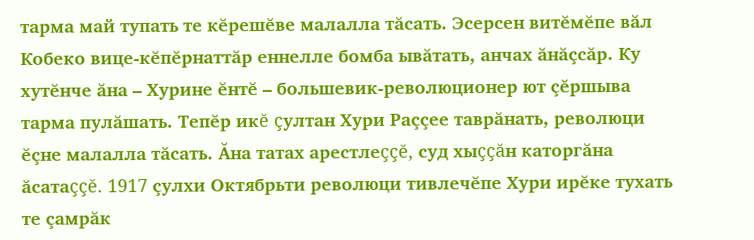тарма май тупать те кĕрешĕве малалла тăсать. Эсерсен витĕмĕпе вăл Кобеко вице-кĕпĕрнаттăр еннелле бомба ывăтать, анчах ăнăçсăр. Ку хутĕнче ăна – Хурине ĕнтĕ – большевик-революционер ют çĕршыва тарма пулăшать. Тепĕр икĕ çултан Хури Раççее таврăнать, революци ĕçне малалла тăсать. Ăна татах арестлеççĕ, суд хыççăн каторгăна ăсатаççĕ. 1917 çулхи Октябрьти революци тивлечĕпе Хури ирĕке тухать те çамрăк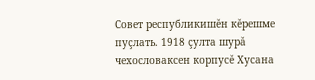Совет республикишĕн кĕрешме пуçлать. 1918 çулта шурă чехословаксен корпусĕ Хусана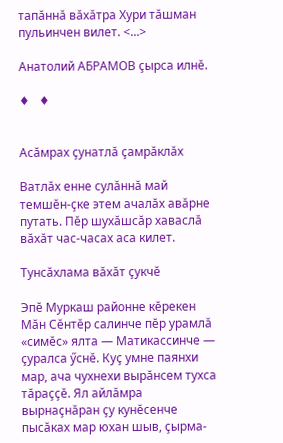тапăннă вăхăтра Хури тăшман пульинчен вилет. <...>

Анатолий АБРАМОВ çырса илнĕ.

♦   ♦


Асăмрах çунатлă çамрăклăх

Ватлăх енне сулăннă май темшĕн-çке этем ачалăх авăрне путать. Пĕр шухăшсăр хаваслă вăхăт час-часах аса килет.

Тунсăхлама вăхăт çукчĕ

Эпĕ Муркаш районне кĕрекен Мăн Сĕнтĕр салинче пĕр урамлă «симĕс» ялта — Матикассинче — çуралса ӳснĕ. Куç умне паянхи мар, ача чухнехи вырăнсем тухса тăраççĕ. Ял айлăмра вырнаçнăран çу кунĕсенче пысăках мар юхан шыв, çырма-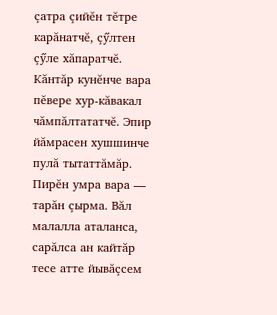çатра çийĕн тĕтре карăнатчĕ, çӳлтен çӳле хăпаратчĕ. Кăнтăр кунĕнче вара пĕвере хур-кăвакал чăмпăлтататчĕ. Эпир йăмрасен хушшинче пулă тытаттăмăр. Пирĕн умра вара — тарăн çырма. Вăл малалла аталанса, сарăлса ан кайтăр тесе атте йывăçсем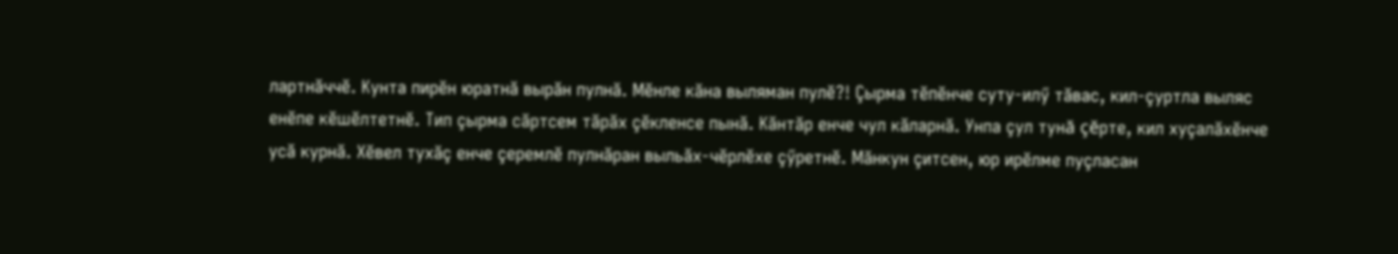лартнăччĕ. Кунта пирĕн юратнă вырăн пулнă. Мĕнле кăна выляман пулĕ?! Çырма тĕпĕнче суту-илӳ тăвас, кил-çуртла выляс енĕпе кĕшĕлтетнĕ. Тип çырма сăртсем тăрăх çĕкленсе пынă. Кăнтăр енче чул кăларнă. Унпа çул тунă çĕрте, кил хуçалăхĕнче усă курнă. Хĕвел тухăç енче çеремлĕ пулнăран выльăх-чĕрлĕхе çӳретнĕ. Мăнкун çитсен, юр ирĕлме пуçласан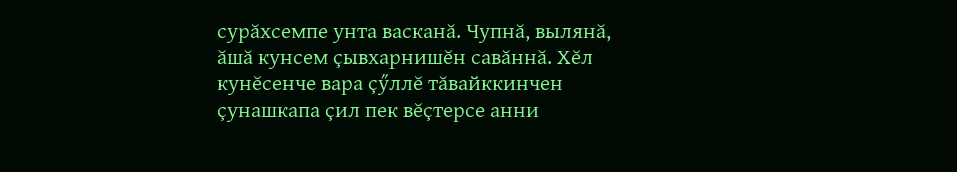сурăхсемпе унта васканă. Чупнă, вылянă, ăшă кунсем çывхарнишĕн савăннă. Хĕл кунĕсенче вара çӳллĕ тăвайккинчен çунашкапа çил пек вĕçтерсе анни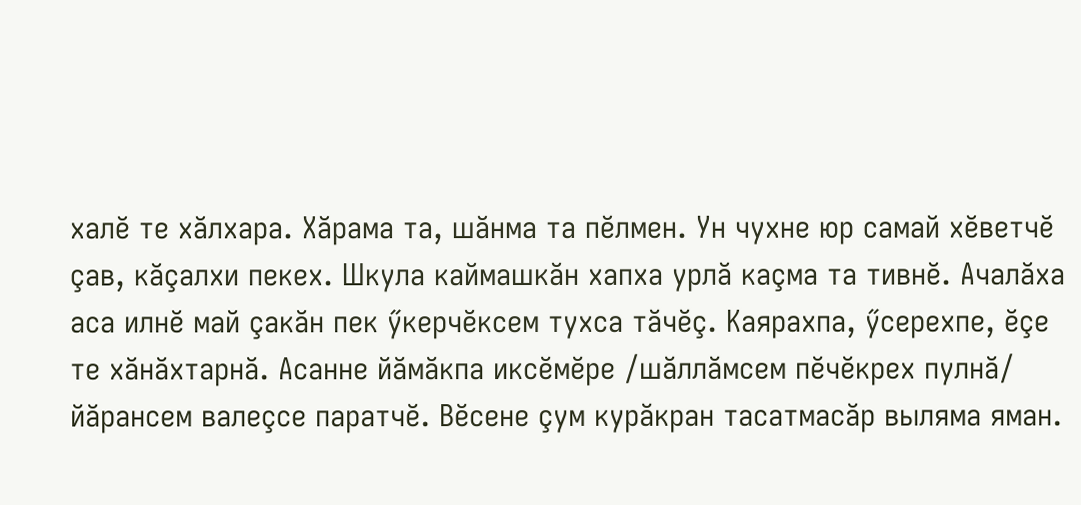халĕ те хăлхара. Хăрама та, шăнма та пĕлмен. Ун чухне юр самай хĕветчĕ çав, кăçалхи пекех. Шкула каймашкăн хапха урлă каçма та тивнĕ. Ачалăха аса илнĕ май çакăн пек ӳкерчĕксем тухса тăчĕç. Каярахпа, ӳсерехпе, ĕçе те хăнăхтарнă. Асанне йăмăкпа иксĕмĕре /шăллăмсем пĕчĕкрех пулнă/ йăрансем валеçсе паратчĕ. Вĕсене çум курăкран тасатмасăр выляма яман.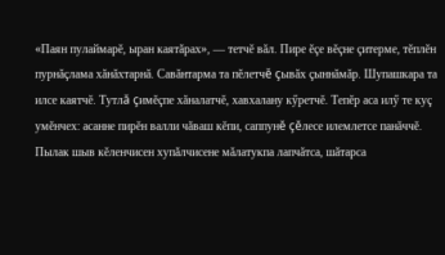«Паян пулаймарĕ, ыран каятăрах», — тетчĕ вăл. Пире ĕçе вĕçне çитерме, тĕплĕн пурнăçлама хăнăхтарнă. Савăнтарма та пĕлетчĕ çывăх çыннăмăр. Шупашкара та илсе каятчĕ. Тутлă çимĕçпе хăналатчĕ, хавхалану кӳретчĕ. Тепĕр аса илӳ те куç умĕнчех: асанне пирĕн валли чăваш кĕпи, саппунĕ çĕлесе илемлетсе панăччĕ. Пылак шыв кĕленчисен хупăлчисене мăлатукпа лапчăтса, шăтарса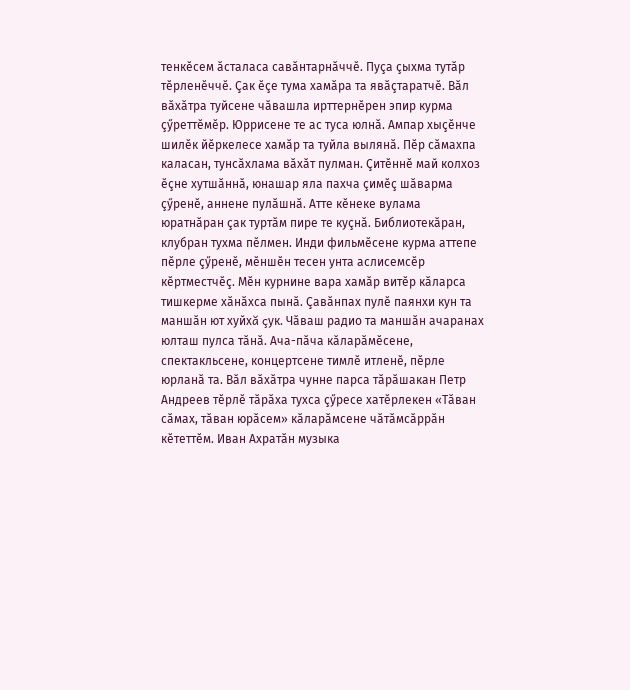тенкĕсем ăсталаса савăнтарнăччĕ. Пуçа çыхма тутăр тĕрленĕччĕ. Çак ĕçе тума хамăра та явăçтаратчĕ. Вăл вăхăтра туйсене чăвашла ирттернĕрен эпир курма çӳреттĕмĕр. Юррисене те ас туса юлнă. Ампар хыçĕнче шилĕк йĕркелесе хамăр та туйла вылянă. Пĕр сăмахпа каласан, тунсăхлама вăхăт пулман. Çитĕннĕ май колхоз ĕçне хутшăннă, юнашар яла пахча çимĕç шăварма çӳренĕ, аннене пулăшнă. Атте кĕнеке вулама юратнăран çак туртăм пире те куçнă. Библиотекăран, клубран тухма пĕлмен. Инди фильмĕсене курма аттепе пĕрле çӳренĕ, мĕншĕн тесен унта аслисемсĕр кĕртместчĕç. Мĕн курнине вара хамăр витĕр кăларса тишкерме хăнăхса пынă. Çавăнпах пулĕ паянхи кун та маншăн ют хуйхă çук. Чăваш радио та маншăн ачаранах юлташ пулса тăнă. Ача-пăча кăларăмĕсене, спектакльсене, концертсене тимлĕ итленĕ, пĕрле юрланă та. Вăл вăхăтра чунне парса тăрăшакан Петр Андреев тĕрлĕ тăрăха тухса çӳресе хатĕрлекен «Тăван сăмах, тăван юрăсем» кăларăмсене чăтăмсăррăн кĕтеттĕм. Иван Ахратăн музыка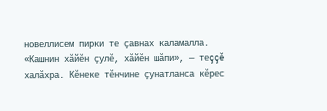новеллисем пирки те çавнах каламалла. «Кашнин хăйĕн çулĕ, хăйĕн шăпи», — теççĕ халăхра. Кĕнеке тĕнчине çунатланса кĕрес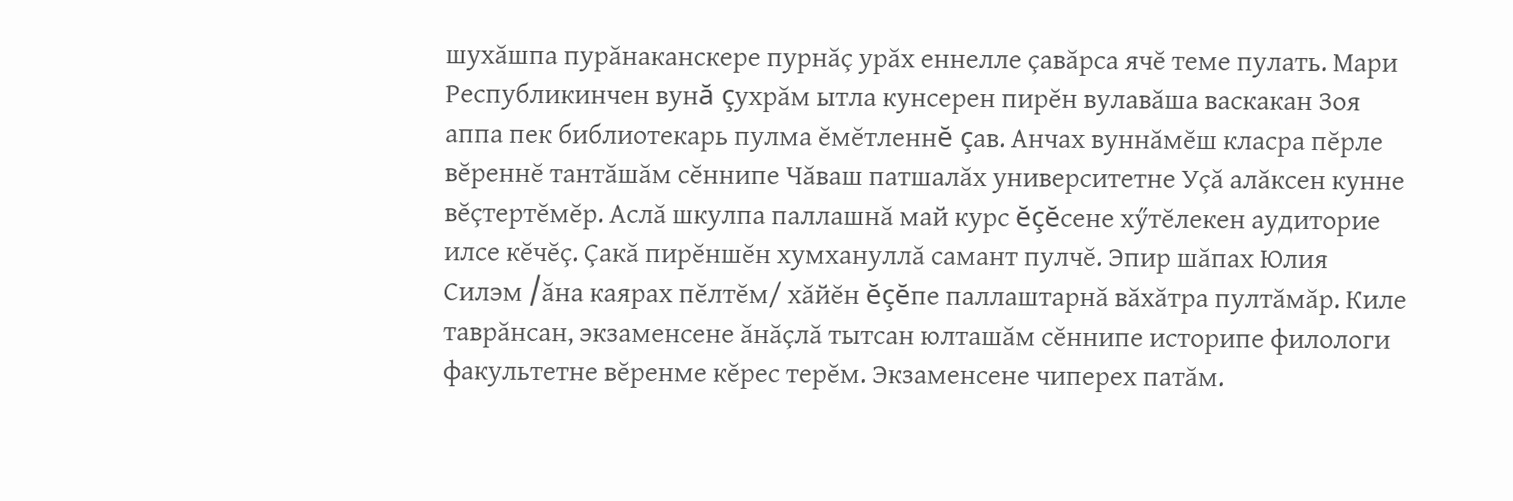шухăшпа пурăнаканскере пурнăç урăх еннелле çавăрса ячĕ теме пулать. Мари Республикинчен вунă çухрăм ытла кунсерен пирĕн вулавăша васкакан Зоя аппа пек библиотекарь пулма ĕмĕтленнĕ çав. Анчах вуннăмĕш класра пĕрле вĕреннĕ тантăшăм сĕннипе Чăваш патшалăх университетне Уçă алăксен кунне вĕçтертĕмĕр. Аслă шкулпа паллашнă май курс ĕçĕсене хӳтĕлекен аудиторие илсе кĕчĕç. Çакă пирĕншĕн хумхануллă самант пулчĕ. Эпир шăпах Юлия Силэм /ăна каярах пĕлтĕм/ хăйĕн ĕçĕпе паллаштарнă вăхăтра пултăмăр. Киле таврăнсан, экзаменсене ăнăçлă тытсан юлташăм сĕннипе историпе филологи факультетне вĕренме кĕрес терĕм. Экзаменсене чиперех патăм.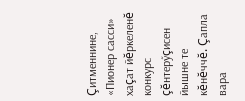Çитменнине, «Пионер сасси» хаçат йĕркеленĕ конкурс çĕнтерӳçисен йышне те кĕнĕччĕ. Çапла вара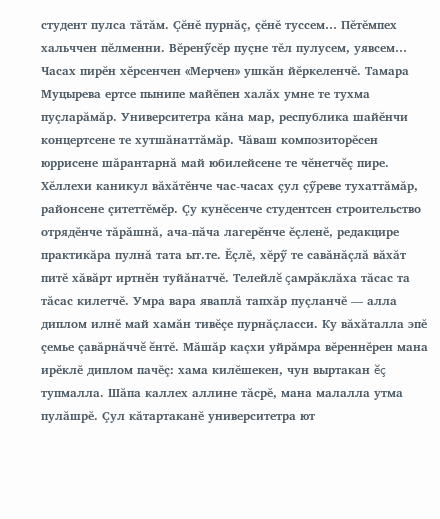студент пулса тăтăм. Çĕнĕ пурнăç, çĕнĕ туссем… Пĕтĕмпех хальччен пĕлменни. Вĕренӳсĕр пуçне тĕл пулусем, уявсем… Часах пирĕн хĕрсенчен «Мерчен» ушкăн йĕркеленчĕ. Тамара Муцырева ертсе пынипе майĕпен халăх умне те тухма пуçларăмăр. Университетра кăна мар, республика шайĕнчи концертсене те хутшăнаттăмăр. Чăваш композиторĕсен юррисене шăрантарнă май юбилейсене те чĕнетчĕç пире. Хĕллехи каникул вăхăтĕнче час-часах çул çӳреве тухаттăмăр, районсене çитеттĕмĕр. Çу кунĕсенче студентсен строительство отрядĕнче тăрăшнă, ача-пăча лагерĕнче ĕçленĕ, редакцире практикăра пулнă тата ыт.те. Ĕçлĕ, хĕрӳ те савăнăçлă вăхăт питĕ хăвăрт иртнĕн туйăнатчĕ. Телейлĕ çамрăклăха тăсас та тăсас килетчĕ. Умра вара яваплă тапхăр пуçланчĕ — алла диплом илнĕ май хамăн тивĕçе пурнăçласси. Ку вăхăталла эпĕ çемье çавăрнăччĕ ĕнтĕ. Мăшăр каçхи уйрăмра вĕреннĕрен мана ирĕклĕ диплом пачĕç: хама килĕшекен, чун выртакан ĕç тупмалла. Шăпа каллех аллине тăсрĕ, мана малалла утма пулăшрĕ. Çул кăтартаканĕ университетра ют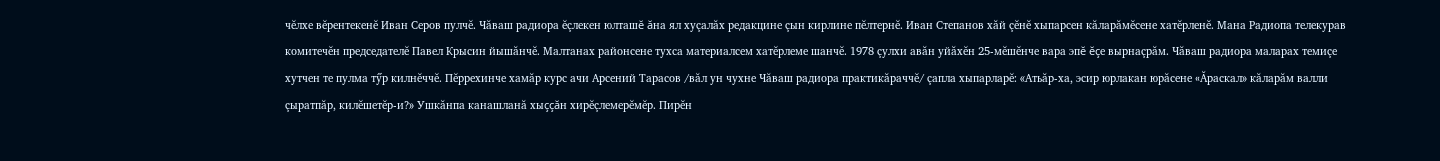чĕлхе вĕрентекенĕ Иван Серов пулчĕ. Чăваш радиора ĕçлекен юлташĕ ăна ял хуçалăх редакцине çын кирлине пĕлтернĕ. Иван Степанов хăй çĕнĕ хыпарсен кăларăмĕсене хатĕрленĕ. Мана Радиопа телекурав комитечĕн председателĕ Павел Крысин йышăнчĕ. Малтанах районсене тухса материалсем хатĕрлеме шанчĕ. 1978 çулхи авăн уйăхĕн 25-мĕшĕнче вара эпĕ ĕçе вырнаçрăм. Чăваш радиора маларах темиçе хутчен те пулма тӳр килнĕччĕ. Пĕррехинче хамăр курс ачи Арсений Тарасов /вăл ун чухне Чăваш радиора практикăраччĕ/ çапла хыпарларĕ: «Атьăр-ха, эсир юрлакан юрăсене «Ăраскал» кăларăм валли çыратпăр, килĕшетĕр-и?» Ушкăнпа канашланă хыççăн хирĕçлемерĕмĕр. Пирĕн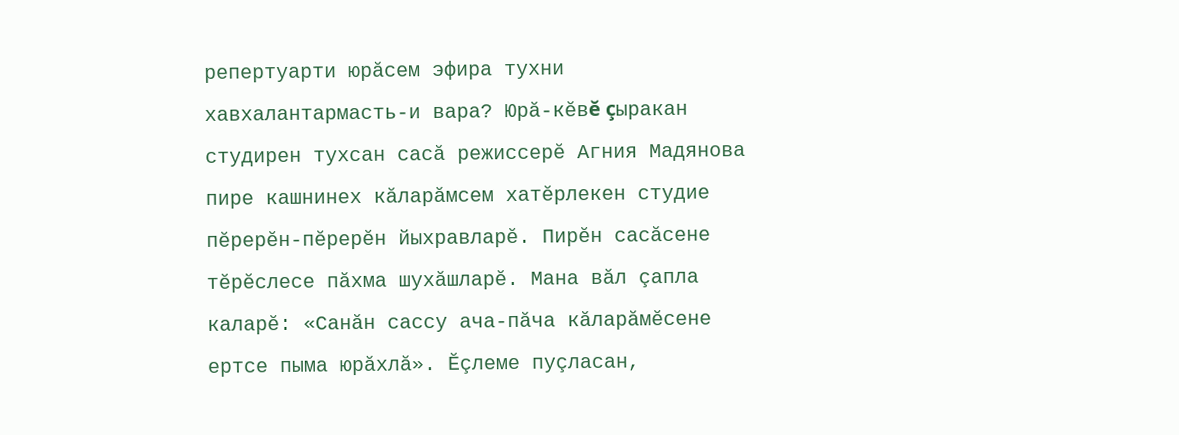репертуарти юрăсем эфира тухни хавхалантармасть-и вара? Юрă-кĕвĕ çыракан студирен тухсан сасă режиссерĕ Агния Мадянова пире кашнинех кăларăмсем хатĕрлекен студие пĕрерĕн-пĕрерĕн йыхравларĕ. Пирĕн сасăсене тĕрĕслесе пăхма шухăшларĕ. Мана вăл çапла каларĕ: «Санăн сассу ача-пăча кăларăмĕсене ертсе пыма юрăхлă». Ĕçлеме пуçласан,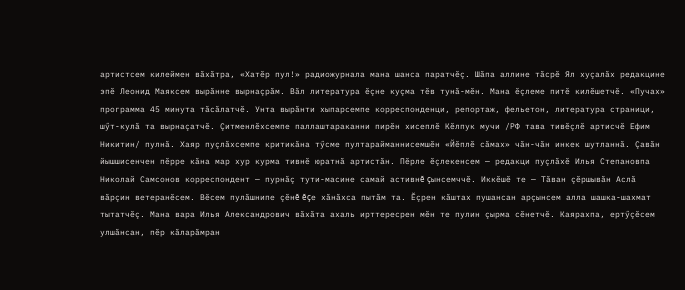артистсем килеймен вăхăтра, «Хатĕр пул!» радиожурнала мана шанса паратчĕç. Шăпа аллине тăсрĕ Ял хуçалăх редакцине эпĕ Леонид Маяксем вырăнне вырнаçрăм. Вăл литература ĕçне куçма тĕв тунă-мĕн. Мана ĕçлеме питĕ килĕшетчĕ. «Пучах» программа 45 минута тăсăлатчĕ. Унта вырăнти хыпарсемпе корреспонденци, репортаж, фельетон, литература страници, шӳт-кулă та вырнаçатчĕ. Çитменлĕхсемпе паллаштараканни пирĕн хисеплĕ Кĕлпук мучи /РФ тава тивĕçлĕ артисчĕ Ефим Никитин/ пулнă. Хаяр пуçлăхсемпе критикăна тӳсме пултарайманнисемшĕн «Йĕплĕ сăмах» чăн-чăн инкек шутланнă. Çавăн йышшисенчен пĕрре кăна мар хур курма тивнĕ юратнă артистăн. Пĕрле ĕçлекенсем — редакци пуçлăхĕ Илья Степановпа Николай Самсонов корреспондент — пурнăç тути-масине самай астивнĕ çынсемччĕ. Иккĕшĕ те — Тăван çĕршывăн Аслă вăрçин ветеранĕсем. Вĕсем пулăшнипе çĕнĕ ĕçе хăнăхса пытăм та. Ĕçрен кăштах пушансан арçынсем алла шашка-шахмат тытатчĕç. Мана вара Илья Александрович вăхăта ахаль ирттересрен мĕн те пулин çырма сĕнетчĕ. Каярахпа, ертӳçĕсем улшăнсан, пĕр кăларăмран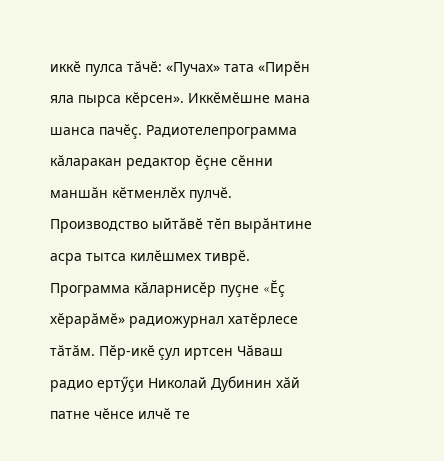иккĕ пулса тăчĕ: «Пучах» тата «Пирĕн яла пырса кĕрсен». Иккĕмĕшне мана шанса пачĕç. Радиотелепрограмма кăларакан редактор ĕçне сĕнни маншăн кĕтменлĕх пулчĕ. Производство ыйтăвĕ тĕп вырăнтине асра тытса килĕшмех тиврĕ. Программа кăларнисĕр пуçне «Ĕç хĕрарăмĕ» радиожурнал хатĕрлесе тăтăм. Пĕр-икĕ çул иртсен Чăваш радио ертӳçи Николай Дубинин хăй патне чĕнсе илчĕ те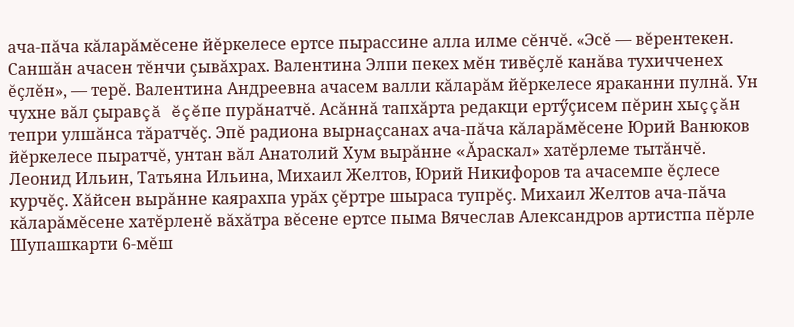ача-пăча кăларăмĕсене йĕркелесе ертсе пырассине алла илме сĕнчĕ. «Эсĕ — вĕрентекен. Саншăн ачасен тĕнчи çывăхрах. Валентина Элпи пекех мĕн тивĕçлĕ канăва тухичченех ĕçлĕн», — терĕ. Валентина Андреевна ачасем валли кăларăм йĕркелесе яраканни пулнă. Ун чухне вăл çыравçă ĕçĕпе пурăнатчĕ. Асăннă тапхăрта редакци ертӳçисем пĕрин хыççăн тепри улшăнса тăратчĕç. Эпĕ радиона вырнаçсанах ача-пăча кăларăмĕсене Юрий Ванюков йĕркелесе пыратчĕ, унтан вăл Анатолий Хум вырăнне «Ăраскал» хатĕрлеме тытăнчĕ. Леонид Ильин, Татьяна Ильина, Михаил Желтов, Юрий Никифоров та ачасемпе ĕçлесе курчĕç. Хăйсен вырăнне каярахпа урăх çĕртре шыраса тупрĕç. Михаил Желтов ача-пăча кăларăмĕсене хатĕрленĕ вăхăтра вĕсене ертсе пыма Вячеслав Александров артистпа пĕрле Шупашкарти 6-мĕш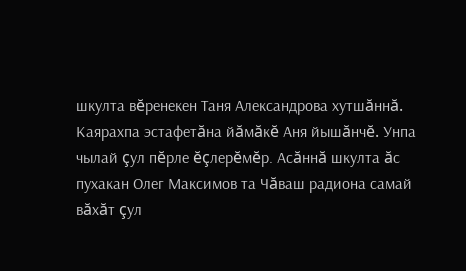шкулта вĕренекен Таня Александрова хутшăннă. Каярахпа эстафетăна йăмăкĕ Аня йышăнчĕ. Унпа чылай çул пĕрле ĕçлерĕмĕр. Асăннă шкулта ăс пухакан Олег Максимов та Чăваш радиона самай вăхăт çул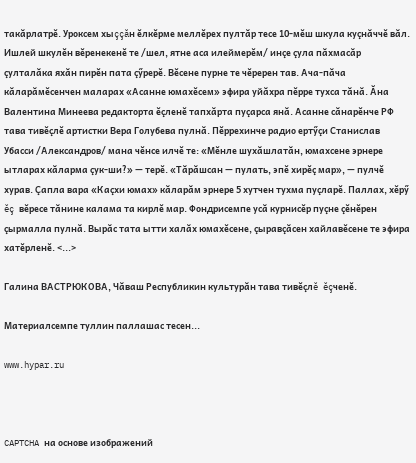такăрлатрĕ. Уроксем хыççăн ĕлкĕрме меллĕрех пултăр тесе 10-мĕш шкула куçнăччĕ вăл. Ишлей шкулĕн вĕренекенĕ те /шел, ятне аса илеймерĕм/ инçе çула пăхмасăр çулталăка яхăн пирĕн пата çӳрерĕ. Вĕсене пурне те чĕререн тав. Ача-пăча кăларăмĕсенчен маларах «Асанне юмахĕсем» эфира уйăхра пĕрре тухса тăнă. Ăна Валентина Минеева редакторта ĕçленĕ тапхăрта пуçарса янă. Асанне сăнарĕнче РФ тава тивĕçлĕ артистки Вера Голубева пулнă. Пĕррехинче радио ертӳçи Станислав Убасси /Александров/ мана чĕнсе илчĕ те: «Мĕнле шухăшлатăн, юмахсене эрнере ытларах кăларма çук-ши?» — терĕ. «Тăрăшсан — пулать, эпĕ хирĕç мар», — пулчĕ хурав. Çапла вара «Каçхи юмах» кăларăм эрнере 5 хутчен тухма пуçларĕ. Паллах, хĕрӳ ĕç вĕресе тăнине калама та кирлĕ мар. Фондрисемпе усă курнисĕр пуçне çĕнĕрен çырмалла пулнă. Вырăс тата ытти халăх юмахĕсене, çыравçăсен хайлавĕсене те эфира хатĕрленĕ. <...>

Галина ВАСТРЮКОВА, Чăваш Республикин культурăн тава тивĕçлĕ ĕçченĕ.

Материалсемпе туллин паллашас тесен...

www.hypar.ru



CAPTCHA на основе изображений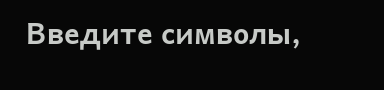Введите символы,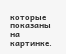которые показаны на картинке.